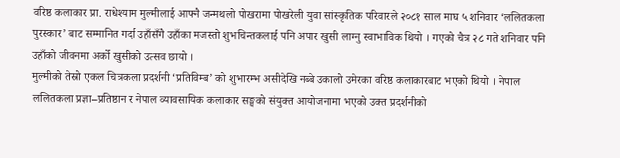वरिष्ठ कलाकार प्रा. राधेश्याम मुल्मीलाई आफ्नै जन्मथलो पोखरामा पोखरेली युवा सांस्कृतिक परिवारले २०८१ साल माघ ५ शनिवार ‘ललितकला पुरस्कार’ बाट सम्मानित गर्दा उहाँसँगै उहाँका मजस्तो शुभचिन्तकलाई पनि अपार खुसी लाग्नु स्वाभाविक थियो । गएको चैत्र २८ गते शनिवार पनि उहाँको जीवनमा अर्को खुसीको उत्सव छायो ।
मुल्मीको तेस्रो एकल चित्रकला प्रदर्शनी ‘प्रतिविम्ब’ को शुभारम्भ असीदेखि नब्बे उकालो उमेरका वरिष्ठ कलाकारबाट भएको थियो । नेपाल ललितकला प्रज्ञा–प्रतिष्ठान र नेपाल व्यावसायिक कलाकार सङ्घको संयुक्त आयोजनामा भएको उक्त प्रदर्शनीको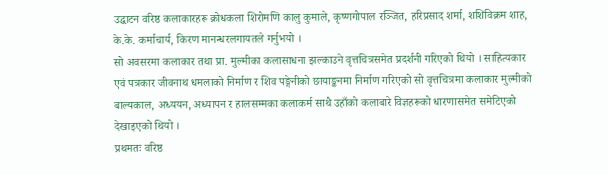उद्घाटन वरिष्ठ कलाकारहरू क्रोधकला शिरोमणि कालु कुमाले, कृष्णगोपाल रञ्जित, हरिप्रसाद शर्मा, शशिविक्रम शाह, के.के. कर्माचार्य, किरण मानन्धरलगायतले गर्नुभयो ।
सो अवसरमा कलाकार तथा प्रा. मुल्मीका कलासाधना झल्काउने वृत्तचित्रसमेत प्रदर्शनी गरिएको थियो । साहित्यकार एवं पत्रकार जीवनाथ धमलाको निर्माण र शिव पङ्गेनीको छायाङ्कनमा निर्माण गरिएको सो वृत्तचित्रमा कलाकार मुल्मीको बाल्यकाल, अध्ययन, अध्यापन र हालसम्मका कलाकर्म साथै उहाँको कलाबारे विज्ञहरूको धारणासमेत समेटिएको देखाइएको थियो ।
प्रथमतः वरिष्ठ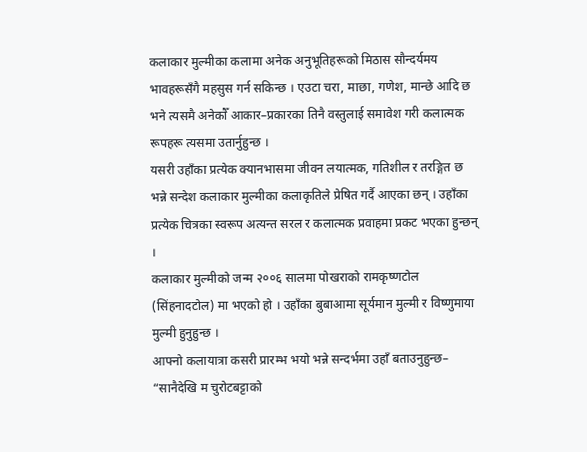कलाकार मुल्मीका कलामा अनेक अनुभूतिहरूको मिठास सौन्दर्यमय भावहरूसँगै महसुस गर्न सकिन्छ । एउटा चरा, माछा, गणेश, मान्छे आदि छ भने त्यसमै अनेकौँ आकार–प्रकारका तिनै वस्तुलाई समावेश गरी कलात्मक रूपहरू त्यसमा उतार्नुहुन्छ ।
यसरी उहाँका प्रत्येक क्यानभासमा जीवन लयात्मक, गतिशील र तरङ्गित छ भन्ने सन्देश कलाकार मुल्मीका कलाकृतिले प्रेषित गर्दै आएका छन् । उहाँका प्रत्येक चित्रका स्वरूप अत्यन्त सरल र कलात्मक प्रवाहमा प्रकट भएका हुन्छन् ।
कलाकार मुल्मीको जन्म २००६ सालमा पोखराको रामकृष्णटोल (सिंहनादटोल) मा भएको हो । उहाँका बुबाआमा सूर्यमान मुल्मी र विष्णुमाया मुल्मी हुनुहुन्छ ।
आफ्नो कलायात्रा कसरी प्रारम्भ भयो भन्ने सन्दर्भमा उहाँ बताउनुहुन्छ– “सानैदेखि म चुरोटबट्टाको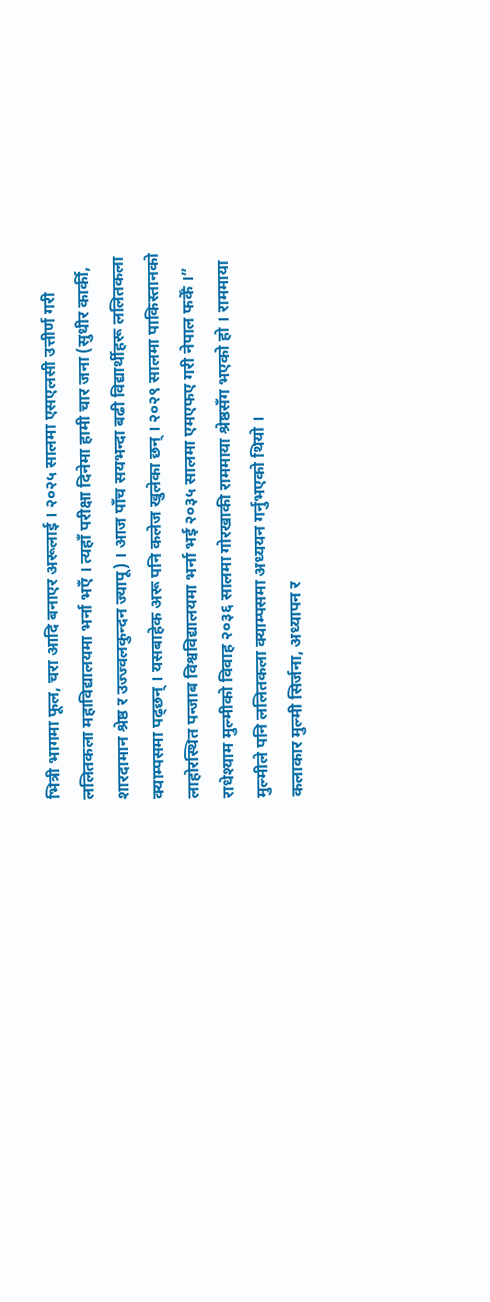भित्री भागमा फूल, चरा आदि बनाएर अरूलाई । २०२५ सालमा एसएलसी उत्तीर्ण गरी ललितकला महाविद्यालयमा भर्ना भएँ । त्यहाँ परीक्षा दिनेमा हामी चार जना (सुधीर कार्की, शारदामान श्रेष्ठ र उज्ज्वलकुन्दन ज्यापू) । आज पाँच सयभन्दा बढी विद्यार्थीहरू ललितकला क्याम्पसमा पढ्छन् । यसबाहेक अरू पनि कलेज खुलेका छन् । २०२९ सालमा पाकिस्तानको लाहोरस्थित पन्जाब विश्वविद्यालयमा भर्ना भई २०३५ सालमा एमएफए गरी नेपाल फर्केँ ।”
राधेश्याम मुल्मीको विवाह २०३६ सालमा गोरखाकी राममाया श्रेष्ठसँग भएको हो । राममाया मुल्मीले पनि ललितकला क्याम्पसमा अध्ययन गर्नुभएको थियो ।
कलाकार मुल्मी सिर्जना, अध्यापन र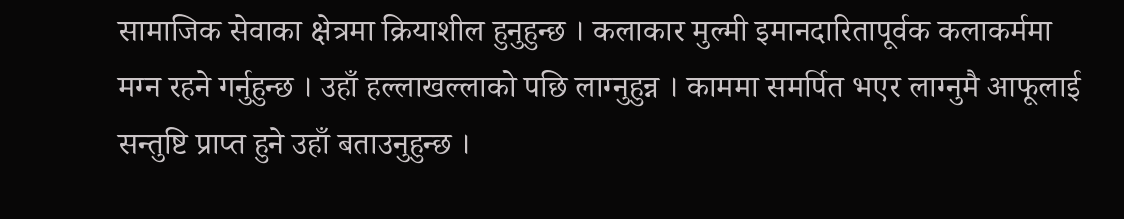सामाजिक सेवाका क्षेत्रमा क्रियाशील हुनुहुन्छ । कलाकार मुल्मी इमानदारितापूर्वक कलाकर्ममा मग्न रहने गर्नुहुन्छ । उहाँ हल्लाखल्लाको पछि लाग्नुहुन्न । काममा समर्पित भएर लाग्नुमै आफूलाई सन्तुष्टि प्राप्त हुने उहाँ बताउनुहुन्छ ।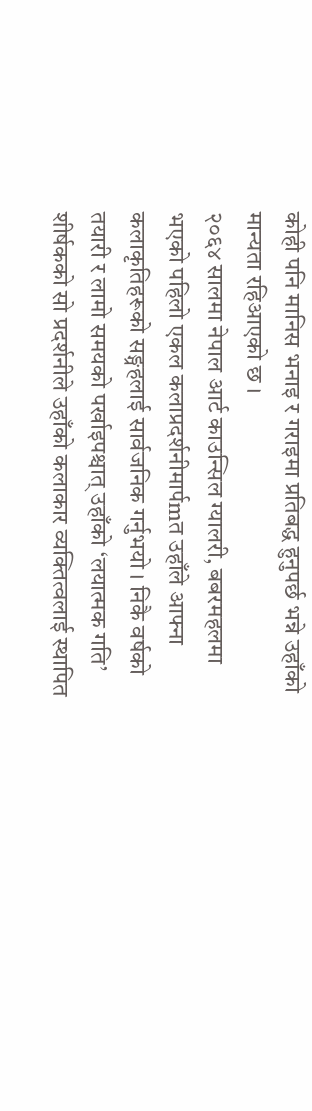कोही पनि मानिस भनाइ र गराइमा प्रतिबद्ध हुनुपर्छ भन्ने उहाँको मान्यता रहिआएको छ ।
२०६४ सालमा नेपाल आर्ट काउन्सिल ग्यालरी, बबरमहलमा भएको पहिलो एकल कलाप्रदर्शनीमार्पmत उहाँले आफ्ना कलाकृतिहरूको सङ्ग्रहलाई सार्वजनिक गर्नुभयो । निकै वर्षको तयारी र लामो समयको पर्खाइपश्चात् उहाँको ‘लयात्मक गति’ शीर्षकको सो प्रदर्शनीले उहाँको कलाकार व्यक्तित्वलाई स्थापित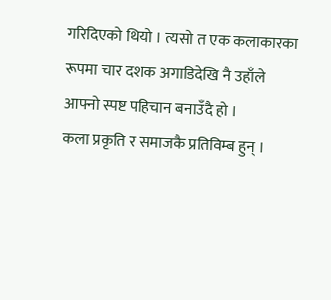गरिदिएको थियो । त्यसो त एक कलाकारका रूपमा चार दशक अगाडिदेखि नै उहाँले आफ्नो स्पष्ट पहिचान बनाउँदै हो ।
कला प्रकृति र समाजकै प्रतिविम्ब हुन् ।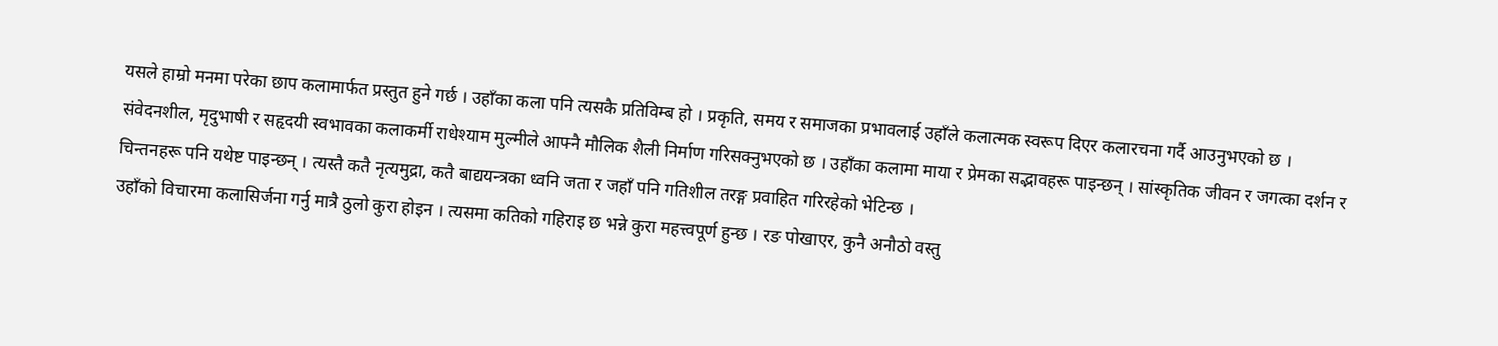यसले हाम्रो मनमा परेका छाप कलामार्फत प्रस्तुत हुने गर्छ । उहाँका कला पनि त्यसकै प्रतिविम्ब हो । प्रकृति, समय र समाजका प्रभावलाई उहाँले कलात्मक स्वरूप दिएर कलारचना गर्दै आउनुभएको छ ।
संवेदनशील, मृदुभाषी र सहृदयी स्वभावका कलाकर्मी राधेश्याम मुल्मीले आफ्नै मौलिक शैली निर्माण गरिसक्नुभएको छ । उहाँका कलामा माया र प्रेमका सद्भावहरू पाइन्छन् । सांस्कृतिक जीवन र जगत्का दर्शन र चिन्तनहरू पनि यथेष्ट पाइन्छन् । त्यस्तै कतै नृत्यमुद्रा, कतै बाद्ययन्त्रका ध्वनि जता र जहाँ पनि गतिशील तरङ्ग प्रवाहित गरिरहेको भेटिन्छ ।
उहाँको विचारमा कलासिर्जना गर्नु मात्रै ठुलो कुरा होइन । त्यसमा कतिको गहिराइ छ भन्ने कुरा महत्त्वपूर्ण हुन्छ । रङ पोखाएर, कुनै अनौठो वस्तु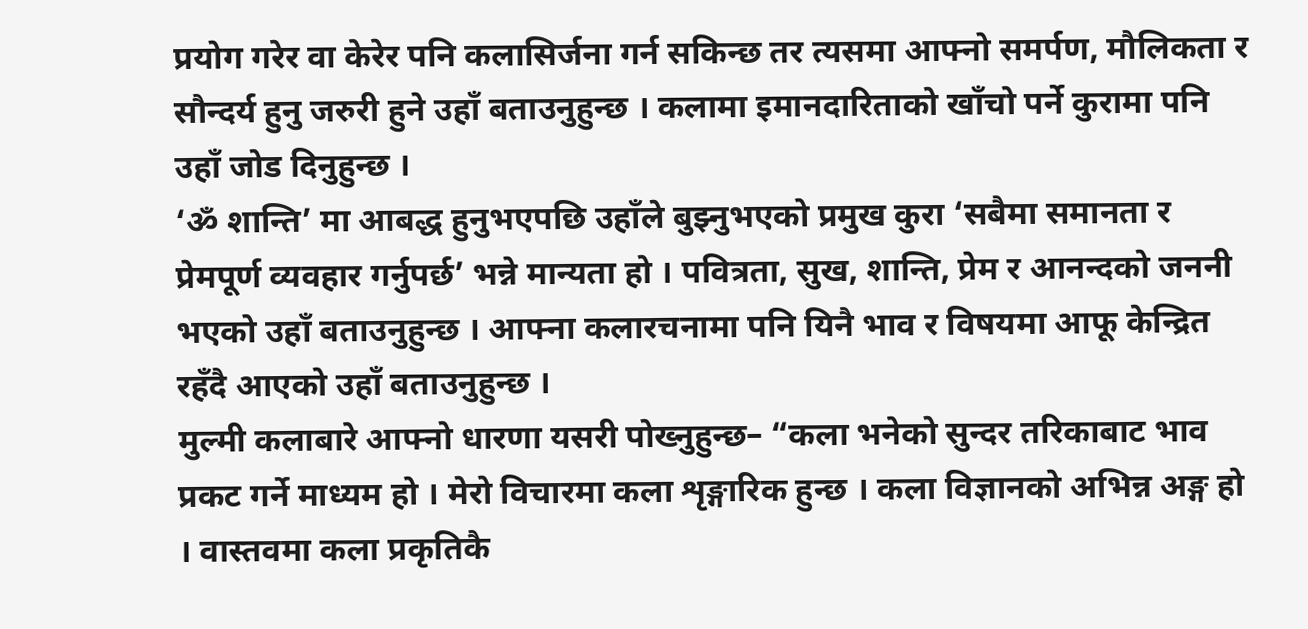प्रयोग गरेर वा केरेर पनि कलासिर्जना गर्न सकिन्छ तर त्यसमा आफ्नो समर्पण, मौलिकता र सौन्दर्य हुनु जरुरी हुने उहाँ बताउनुहुन्छ । कलामा इमानदारिताको खाँचो पर्ने कुरामा पनि उहाँ जोड दिनुहुन्छ ।
‘ॐ शान्ति’ मा आबद्ध हुनुभएपछि उहाँले बुझ्नुभएको प्रमुख कुरा ‘सबैमा समानता र प्रेमपूर्ण व्यवहार गर्नुपर्छ’ भन्ने मान्यता हो । पवित्रता, सुख, शान्ति, प्रेम र आनन्दको जननी भएको उहाँ बताउनुहुन्छ । आफ्ना कलारचनामा पनि यिनै भाव र विषयमा आफू केन्द्रित रहँदै आएको उहाँ बताउनुहुन्छ ।
मुल्मी कलाबारे आफ्नो धारणा यसरी पोख्नुहुन्छ– “कला भनेको सुन्दर तरिकाबाट भाव प्रकट गर्ने माध्यम हो । मेरो विचारमा कला शृङ्गारिक हुन्छ । कला विज्ञानको अभिन्न अङ्ग हो । वास्तवमा कला प्रकृतिकै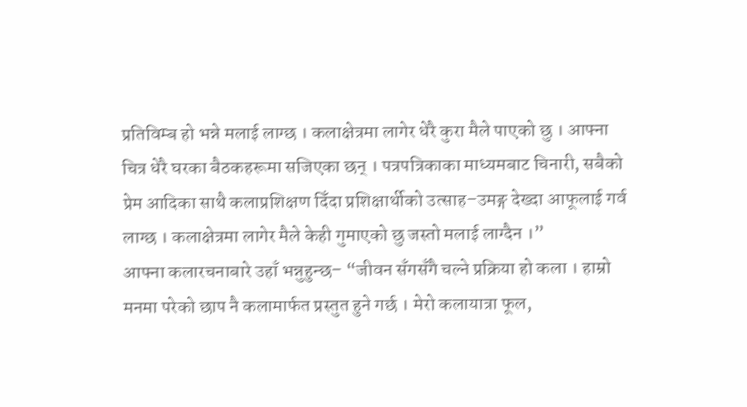प्रतिविम्ब हो भन्ने मलाई लाग्छ । कलाक्षेत्रमा लागेर धेरै कुरा मैले पाएको छु । आफ्ना चित्र धेरै घरका बैठकहरूमा सजिएका छन् । पत्रपत्रिकाका माध्यमबाट चिनारी, सबैको प्रेम आदिका साथै कलाप्रशिक्षण दिँदा प्रशिक्षार्थीको उत्साह–उमङ्ग देख्दा आफूलाई गर्व लाग्छ । कलाक्षेत्रमा लागेर मैले केही गुमाएको छु जस्तो मलाई लाग्दैन ।”
आफ्ना कलारचनाबारे उहाँ भन्नुहुन्छ– “जीवन सँगसँगै चल्ने प्रक्रिया हो कला । हाम्रो मनमा परेको छाप नै कलामार्फत प्रस्तुत हुने गर्छ । मेरो कलायात्रा फूल,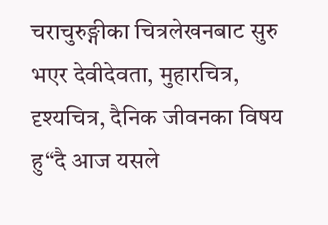चराचुरुङ्गीका चित्रलेखनबाट सुरु भएर देवीदेवता, मुहारचित्र, दृश्यचित्र, दैनिक जीवनका विषय हु“दै आज यसले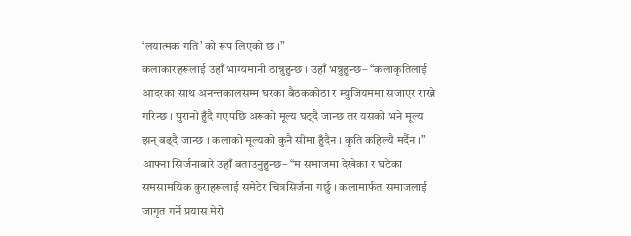‘लयात्मक गति’ को रूप लिएको छ ।”
कलाकारहरूलाई उहाँ भाग्यमानी ठान्नुहुन्छ । उहाँ भन्नुहुन्छ– “कलाकृतिलाई आदरका साथ अनन्तकालसम्म घरका बैठककोठा र म्युजियममा सजाएर राख्ने गरिन्छ । पुरानो हुँदै गएपछि अरूको मूल्य घट्दै जान्छ तर यसको भने मूल्य झन् बढ्दै जान्छ । कलाको मूल्यको कुनै सीमा हुँदैन । कृति कहिल्यै मर्दैन ।”
आफ्ना सिर्जनाबारे उहाँ बताउनुहुन्छ– “म समाजमा देखेका र घटेका समसामयिक कुराहरूलाई समेटेर चित्रसिर्जना गर्छु । कलामार्फत समाजलाई जागृत गर्ने प्रयास मेरो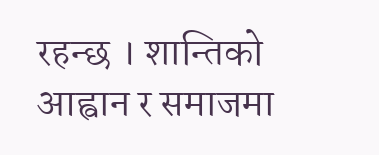रहन्छ । शान्तिको आह्वान र समाजमा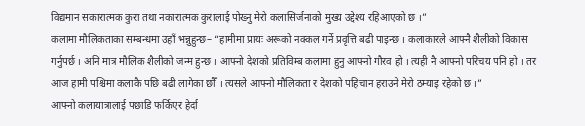विद्यमान सकारात्मक कुरा तथा नकारात्मक कुरालाई पोख्नु मेरो कलासिर्जनाको मुख्य उद्देश्य रहिआएको छ ।”
कलामा मौलिकताका सम्बन्धमा उहाँ भन्नुहुन्छ– “हामीमा प्रायः अरूको नक्कल गर्ने प्रवृत्ति बढी पाइन्छ । कलाकारले आफ्नै शैलीको विकास गर्नुपर्छ । अनि मात्र मौलिक शैलीको जन्म हुन्छ । आफ्नो देशको प्रतिविम्ब कलामा हुनु आफ्नो गौरव हो । त्यही नै आफ्नो परिचय पनि हो । तर आज हामी पश्चिमा कलाकै पछि बढी लागेका छौँ । त्यसले आफ्नो मौलिकता र देशको पहिचान हराउने मेरो ठम्याइ रहेको छ ।”
आफ्नो कलायात्रालाई पछाडि फर्किएर हेर्दा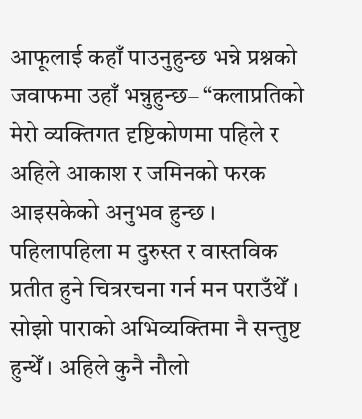आफूलाई कहाँ पाउनुहुन्छ भन्ने प्रश्नको जवाफमा उहाँ भन्नुहुन्छ– “कलाप्रतिको मेरो व्यक्तिगत दृष्टिकोणमा पहिले र अहिले आकाश र जमिनको फरक आइसकेको अनुभव हुन्छ । पहिलापहिला म दुरुस्त र वास्तविक प्रतीत हुने चित्ररचना गर्न मन पराउँथेँ । सोझो पाराको अभिव्यक्तिमा नै सन्तुष्ट हुन्थेँ । अहिले कुनै नौलो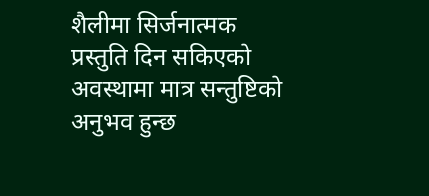शैलीमा सिर्जनात्मक प्रस्तुति दिन सकिएको अवस्थामा मात्र सन्तुष्टिको अनुभव हुन्छ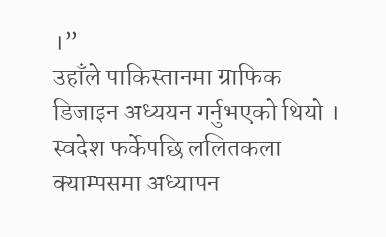।”
उहाँले पाकिस्तानमा ग्राफिक डिजाइन अध्ययन गर्नुभएको थियो । स्वदेश फर्केपछि ललितकला क्याम्पसमा अध्यापन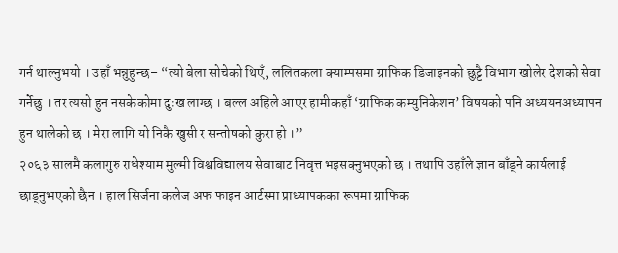गर्न थाल्नुभयो । उहाँ भन्नुहुन्छ– “त्यो बेला सोचेको थिएँ, ललितकला क्याम्पसमा ग्राफिक डिजाइनको छुट्टै विभाग खोलेर देशको सेवा गर्नेछु । तर त्यसो हुन नसकेकोमा दुःख लाग्छ । बल्ल अहिले आएर हामीकहाँ ‘ग्राफिक कम्युनिकेशन’ विषयको पनि अध्ययनअध्यापन हुन थालेको छ । मेरा लागि यो निकै खुसी र सन्तोषको कुरा हो ।”
२०६३ सालमै कलागुरु राधेश्याम मुल्मी विश्वविद्यालय सेवाबाट निवृत्त भइसक्नुभएको छ । तथापि उहाँले ज्ञान बाँड्ने कार्यलाई छाड्नुभएको छैन । हाल सिर्जना कलेज अफ फाइन आर्टस्मा प्राध्यापकका रूपमा ग्राफिक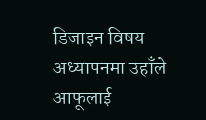डिजाइन विषय अध्यापनमा उहाँले आफूलाई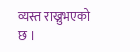व्यस्त राख्नुभएको छ ।